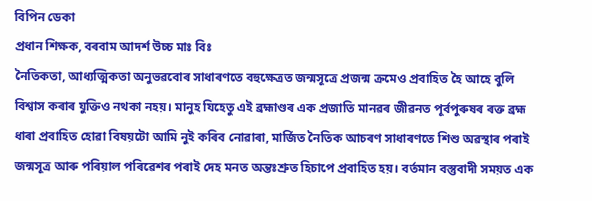বিপিন ডেকা
প্ৰধান শিক্ষক, বৰবাম আদৰ্শ উচ্চ মাঃ বিঃ
নৈতিকতা, আধ্যত্মিকতা অনুভৱবোৰ সাধাৰণতে বহুক্ষেত্ৰত জন্মসূত্ৰে প্ৰজন্ম ক্ৰমেও প্ৰবাহিত হৈ আহে বুলি বিশ্বাস কৰাৰ যুক্তিও নথকা নহয়। মানুহ যিহেতু এই ব্ৰহ্মাণ্ডৰ এক প্ৰজাতি মানৱৰ জীৱনত পূৰ্বপুৰুষৰ ৰক্ত ব্ৰহ্ম ধাৰা প্ৰবাহিত হোৱা বিষয়টো আমি নুই কৰিব নোৱাৰা, মাৰ্জিত নৈতিক আচৰণ সাধাৰণতে শিশু অৱস্থাৰ পৰাই জন্মসূত্ৰ আৰু পৰিয়াল পৰিৱেশৰ পৰাই দেহ মনত অন্তঃশ্ৰুত হিচাপে প্ৰবাহিত হয়। বৰ্তমান বস্তুবাদী সময়ত এক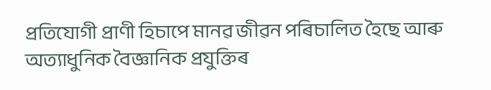প্ৰতিযোগী প্ৰাণী হিচাপে মানৱ জীৱন পৰিচালিত হৈছে আৰু অত্যাধুনিক বৈজ্ঞানিক প্ৰযুক্তিৰ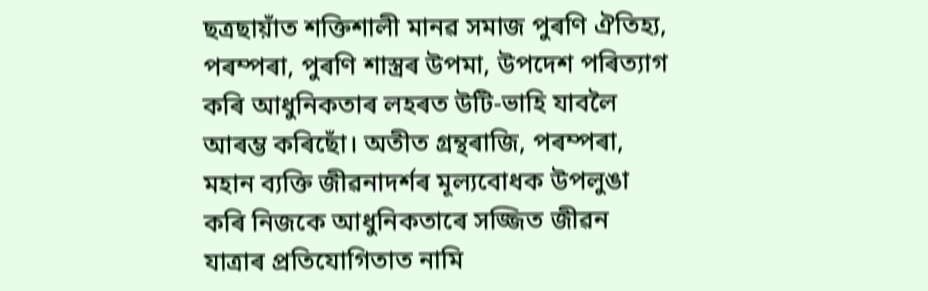ছত্ৰছায়াঁত শক্তিশালী মানৱ সমাজ পুৰণি ঐতিহ্য, পৰম্পৰা, পুৰণি শাস্ত্ৰৰ উপমা, উপদেশ পৰিত্যাগ কৰি আধুনিকতাৰ লহৰত উটি-ভাহি যাবলৈ আৰম্ভ কৰিছোঁ। অতীত গ্ৰন্থৰাজি, পৰম্পৰা, মহান ব্যক্তি জীৱনাদৰ্শৰ মূল্যবোধক উপলুঙা কৰি নিজকে আধুনিকতাৰে সজ্জিত জীৱন যাত্ৰাৰ প্ৰতিযোগিতাত নামি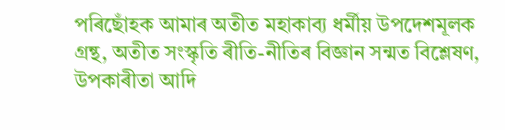পৰিছোঁহক আমাৰ অতীত মহাকাব্য ধৰ্মীয় উপদেশমূলক গ্ৰন্থ, অতীত সংস্কৃতি ৰীতি-নীতিৰ বিজ্ঞান সন্মত বিশ্লেষণ, উপকাৰীতা আদি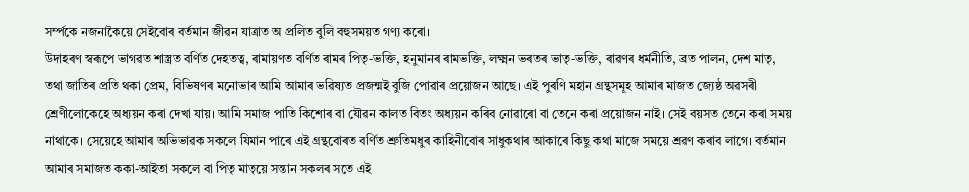সৰ্ম্পকে নজনাকৈয়ে সেইবোৰ বৰ্তমান জীৱন যাত্ৰাত অ প্ৰলিত বুলি বহুসময়ত গণ্য কৰো।
উদাহৰণ স্বৰূপে ভাগৱত শাস্ত্ৰত বৰ্ণিত দেহতত্ব, ৰামায়ণত বৰ্ণিত ৰামৰ পিতৃ-ভক্তি, হনুমানৰ ৰামভক্তি, লক্ষ্মন ভৰতৰ ভাতৃ-ভক্তি, ৰাৱণৰ ধৰ্মনীতি, ব্ৰত পালন, দেশ মাতৃ, তথা জাতিৰ প্ৰতি থকা প্ৰেম, বিভিষণৰ মনোভাৰ আমি আমাৰ ভৱিষ্যত প্ৰজন্মই বুজি পোৱাৰ প্ৰয়োজন আছে। এই পুৰণি মহান গ্ৰন্থসমূহ আমাৰ মাজত জ্যেষ্ঠ অৱসৰী শ্ৰেণীলোকেহে অধ্যয়ন কৰা দেখা যায়। আমি সমাজ পাতি কিশোৰ বা যৌৱন কালত বিতং অধ্যয়ন কৰিব নোৱাৰো বা তেনে কৰা প্ৰয়োজন নাই। সেই বয়সত তেনে কৰা সময় নাথাকে। সেয়েহে আমাৰ অভিভাৱক সকলে যিমান পাৰে এই গ্ৰন্থবোৰত বৰ্ণিত শ্ৰুতিমধুৰ কাহিনীবোৰ সাধুকথাৰ আকাৰে কিছু কথা মাজে সময়ে শ্ৰৱণ কৰাব লাগে। বৰ্তমান আমাৰ সমাজত ককা-আইতা সকলে বা পিতৃ মাতৃয়ে সন্তান সকলৰ সতে এই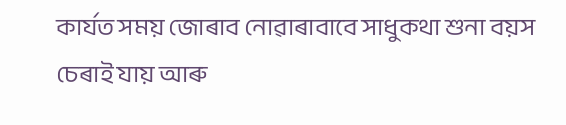কাৰ্যত সময় জোৰাব নোৱাৰাবাবে সাধুকথা শুনা বয়স চেৰাই যায় আৰু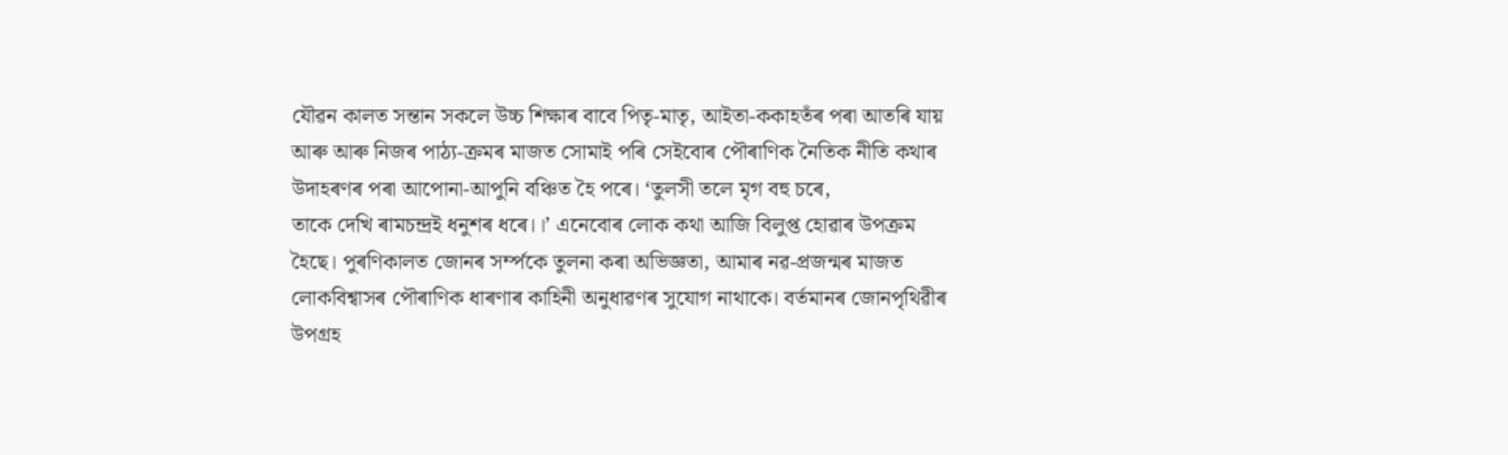যৌৱন কালত সন্তান সকলে উচ্চ শিক্ষাৰ বাবে পিতৃ-মাতৃ, আইতা-ককাহতঁৰ পৰা আতৰি যায় আৰু আৰু নিজৰ পাঠ্য-ক্ৰমৰ মাজত সোমাই পৰি সেইবোৰ পৌৰাণিক নৈতিক নীতি কথাৰ উদাহৰণৰ পৰা আপোনা-আপুনি বঞ্চিত হৈ পৰে। ‘তুলসী তলে মৃগ বহু চৰে,
তাকে দেখি ৰামচন্দ্ৰই ধনুশৰ ধৰে।।’ এনেবোৰ লোক কথা আজি বিলুপ্ত হোৱাৰ উপক্ৰম হৈছে। পুৰণিকালত জোনৰ সৰ্ম্পকে তুলনা কৰা অভিজ্ঞতা, আমাৰ নৱ-প্ৰজন্মৰ মাজত লোকবিশ্বাসৰ পৌৰাণিক ধাৰণাৰ কাহিনী অনুধাৱণৰ সুযোগ নাথাকে। বৰ্তমানৰ জোনপৃথিৱীৰ উপগ্ৰহ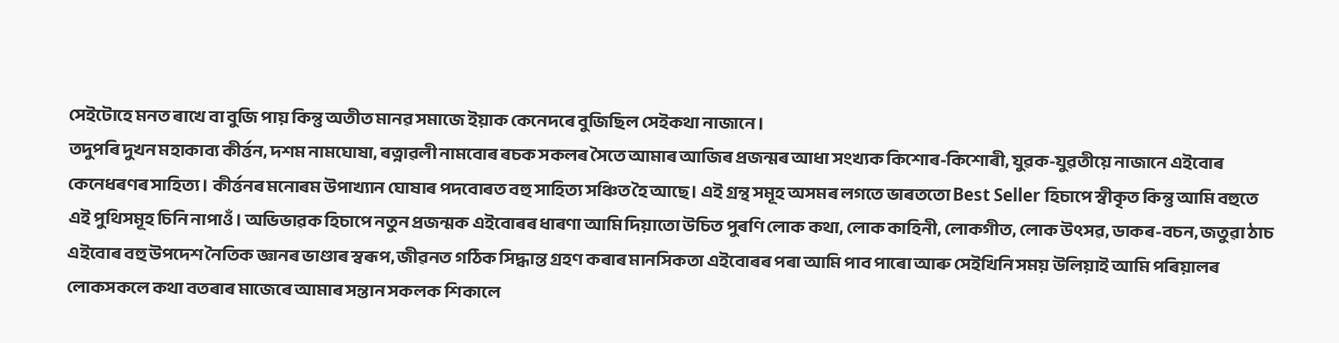সেইটোহে মনত ৰাখে বা বুজি পায় কিন্তু অতীত মানৱ সমাজে ইয়াক কেনেদৰে বুজিছিল সেইকথা নাজানে।
তদুপৰি দুখন মহাকাব্য কীৰ্ত্তন, দশম নামঘোষা, ৰত্নাৱলী নামবোৰ ৰচক সকলৰ সৈতে আমাৰ আজিৰ প্ৰজন্মৰ আধা সংখ্যক কিশোৰ-কিশোৰী, যুৱক-যুৱতীয়ে নাজানে এইবোৰ কেনেধৰণৰ সাহিত্য। কীৰ্ত্তনৰ মনোৰম উপাখ্যান ঘোষাৰ পদবোৰত বহু সাহিত্য সঞ্চিত হৈ আছে। এই গ্ৰন্থ সমূহ অসমৰ লগতে ভাৰততো Best Seller হিচাপে স্বীকৃত কিন্তু আমি বহুতে এই পুথিসমূহ চিনি নাপাওঁ। অভিভাৱক হিচাপে নতুন প্ৰজন্মক এইবোৰৰ ধাৰণা আমি দিয়াতো উচিত পুৰণি লোক কথা, লোক কাহিনী, লোকগীত, লোক উৎসৱ, ডাকৰ-বচন, জতুৱা ঠাচ এইবোৰ বহু উপদেশ নৈতিক জ্ঞানৰ ভাণ্ডাৰ স্বৰূপ, জীৱনত গঠিক সিদ্ধান্ত গ্ৰহণ কৰাৰ মানসিকতা এইবোৰৰ পৰা আমি পাব পাৰো আৰু সেইখিনি সময় উলিয়াই আমি পৰিয়ালৰ লোকসকলে কথা বতৰাৰ মাজেৰে আমাৰ সন্তান সকলক শিকালে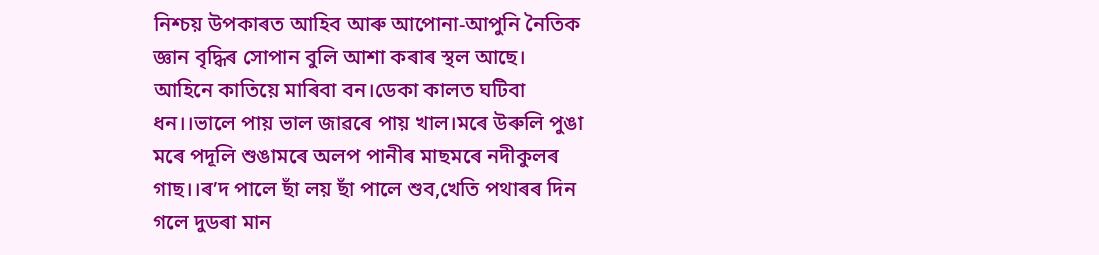নিশ্চয় উপকাৰত আহিব আৰু আপোনা-আপুনি নৈতিক জ্ঞান বৃদ্ধিৰ সোপান বুলি আশা কৰাৰ স্থল আছে।
আহিনে কাতিয়ে মাৰিবা বন।ডেকা কালত ঘটিবা ধন।।ভালে পায় ভাল জাৱৰে পায় খাল।মৰে উৰুলি পুঙা মৰে পদূলি শুঙামৰে অলপ পানীৰ মাছমৰে নদীকুলৰ গাছ।।ৰ’দ পালে ছাঁ লয় ছাঁ পালে শুব,খেতি পথাৰৰ দিন গলে দুডৰা মান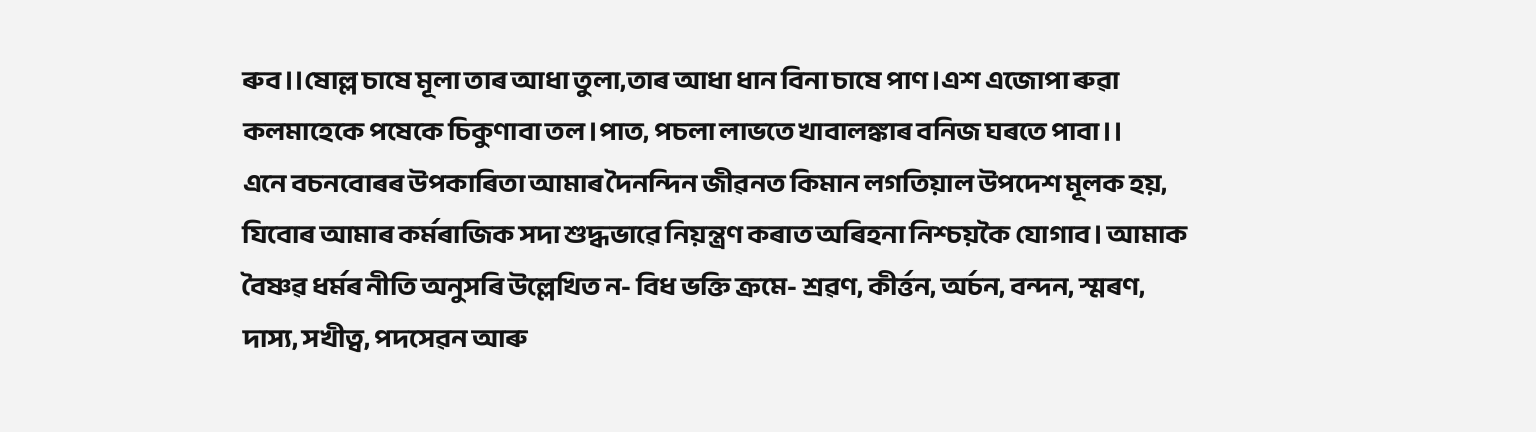ৰুব।।ষোল্ল চাষে মূলা তাৰ আধা তুলা,তাৰ আধা ধান বিনা চাষে পাণ।এশ এজোপা ৰুৱা কলমাহেকে পষেকে চিকুণাবা তল।পাত, পচলা লাভতে খাবালঙ্কাৰ বনিজ ঘৰতে পাবা।।
এনে বচনবোৰৰ উপকাৰিতা আমাৰ দৈনন্দিন জীৱনত কিমান লগতিয়াল উপদেশ মূলক হয়, যিবোৰ আমাৰ কৰ্মৰাজিক সদা শুদ্ধভাৱে নিয়ন্ত্ৰণ কৰাত অৰিহনা নিশ্চয়কৈ যোগাব। আমাক বৈষ্ণৱ ধৰ্মৰ নীতি অনুসৰি উল্লেখিত ন- বিধ ভক্তি ক্ৰমে- শ্ৰৱণ, কীৰ্ত্তন, অৰ্চন, বন্দন, স্মৰণ, দাস্য, সখীত্ব, পদসেৱন আৰু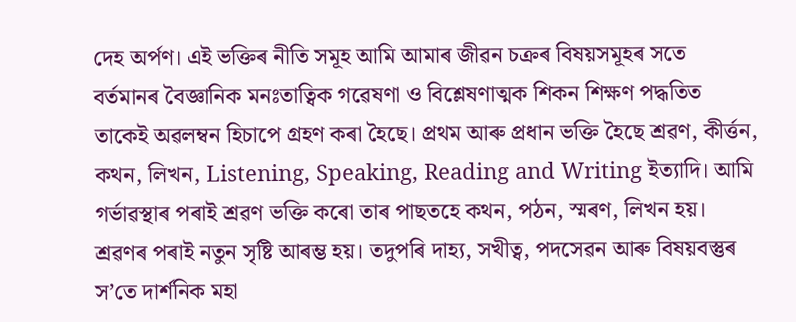দেহ অৰ্পণ। এই ভক্তিৰ নীতি সমূহ আমি আমাৰ জীৱন চক্ৰৰ বিষয়সমূহৰ সতে বৰ্তমানৰ বৈজ্ঞানিক মনঃতাত্বিক গৱেষণা ও বিশ্লেষণাত্মক শিকন শিক্ষণ পদ্ধতিত তাকেই অৱলম্বন হিচাপে গ্ৰহণ কৰা হৈছে। প্ৰথম আৰু প্ৰধান ভক্তি হৈছে শ্ৰৱণ, কীৰ্ত্তন, কথন, লিখন, Listening, Speaking, Reading and Writing ইত্যাদি। আমি গৰ্ভাৱস্থাৰ পৰাই শ্ৰৱণ ভক্তি কৰো তাৰ পাছতহে কথন, পঠন, স্মৰণ, লিখন হয়। শ্ৰৱণৰ পৰাই নতুন সৃষ্টি আৰম্ভ হয়। তদুপৰি দাহ্য, সখীত্ব, পদসেৱন আৰু বিষয়বস্তুৰ স’তে দাৰ্শনিক মহা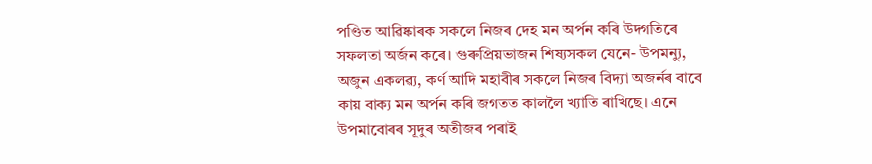পণ্ডিত আৱিষ্কাৰক সকলে নিজৰ দেহ মন অৰ্পন কৰি উদ্গতিৰে সফলতা অৰ্জন কৰে। গুৰুপ্ৰিয়ভাজন শিষ্যসকল যেনে- উপমন্যু, অজুন একলৱ্য, কৰ্ণ আদি মহাবীৰ সকলে নিজৰ বিদ্যা অজৰ্নৰ বাবে কায় বাক্য মন অৰ্পন কৰি জগতত কাললৈ খ্যাতি ৰাখিছে। এনে উপমাবোৰৰ সূদুৰ অতীজৰ পৰাই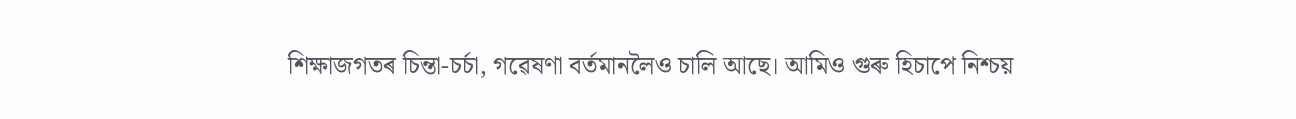শিক্ষাজগতৰ চিন্তা-চৰ্চা, গৱেষণা বৰ্তমানলৈও চালি আছে। আমিও গুৰু হিচাপে নিশ্চয়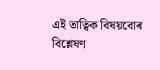এই তাত্বিক বিষয়বোৰ বিশ্লেষণ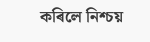কৰিলে নিশ্চয়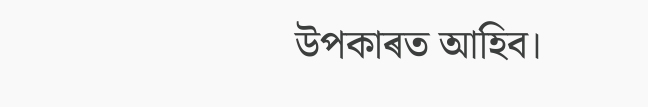উপকাৰত আহিব।